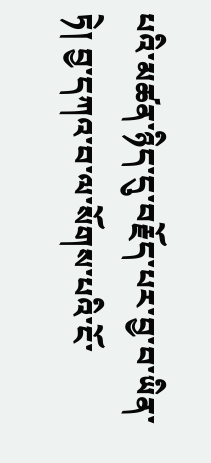པའི་མཚན་ཉིད་དུ་བརྗོད་པར་བྱ་བ་ཡིན་ཏེ། བྱ་དཀའ་བ་ལ་སོགས་པའི་ངོ་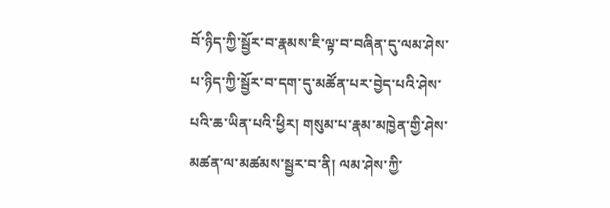བོ་ཉིད་ཀྱི་སྦྱོར་བ་རྣམས་ཇི་ལྟ་བ་བཞིན་དུ་ལམ་ཤེས་པ་ཉིད་ཀྱི་སྦྱོར་བ་དག་དུ་མཚོན་པར་བྱེད་པའི་ཤེས་པའི་ཆ་ཡིན་པའི་ཕྱིར། གསུམ་པ་རྣམ་མཁྱེན་གྱི་ཤེས་མཚན་ལ་མཚམས་སྦྱར་བ་ནི། ལམ་ཤེས་ཀྱི་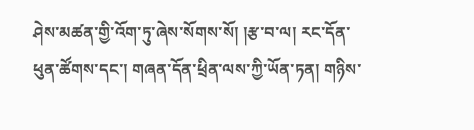ཤེས་མཚན་གྱི་འོག་ཏུ་ཞེས་སོགས་སོ། །རྩ་བ་ལ། རང་དོན་ཕུན་ཚོགས་དང་། གཞན་དོན་ཕྲིན་ལས་ཀྱི་ཡོན་ཏན། གཉིས་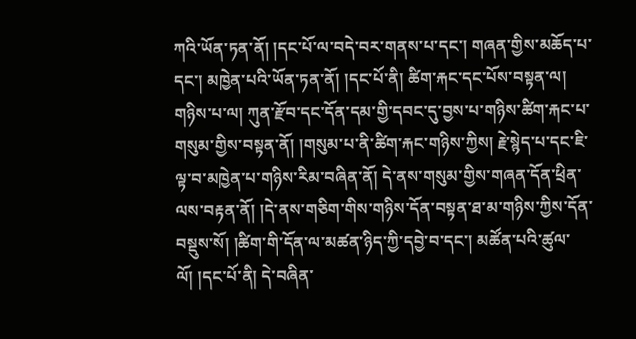ཀའི་ཡོན་ཏན་ནོ། །དང་པོ་ལ་བདེ་བར་གནས་པ་དང་། གཞན་གྱིས་མཆོད་པ་དང་། མཁྱེན་པའི་ཡོན་ཏན་ནོ། །དང་པོ་ནི། ཚིག་རྐང་དང་པོས་བསྟན་ལ། གཉིས་པ་ལ། ཀུན་རྫོབ་དང་དོན་དམ་གྱི་དབང་དུ་བྱས་པ་གཉིས་ཚིག་རྐང་པ་གསུམ་གྱིས་བསྟན་ནོ། །གསུམ་པ་ནི་ཚིག་རྐང་གཉིས་ཀྱིས། རྗེ་སྙེད་པ་དང་ཇི་ལྟ་བ་མཁྱེན་པ་གཉིས་རིམ་བཞིན་ནོ། དེ་ནས་གསུམ་གྱིས་གཞན་དོན་ཕྲིན་ལས་བརྟན་ནོ། །དེ་ནས་གཅིག་གིས་གཉིས་དོན་བསྟན་ཐ་མ་གཉིས་ཀྱིས་དོན་བསྡུས་སོ། །ཚིག་གི་དོན་ལ་མཚན་ཉིད་ཀྱི་དབྱེ་བ་དང་། མཚོན་པའི་ཚུལ་ལོ། །དང་པོ་ནི། དེ་བཞིན་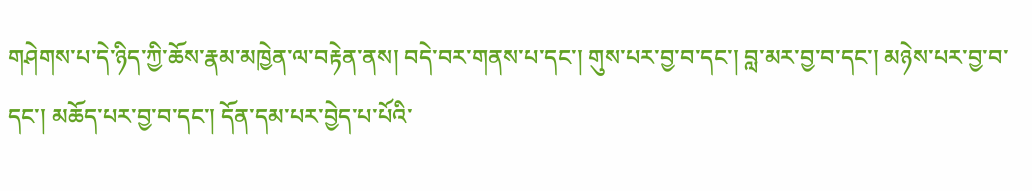གཤེགས་པ་དེ་ཉིད་ཀྱི་ཆོས་རྣམ་མཁྱེན་ལ་བརྟེན་ནས། བདེ་བར་གནས་པ་དང་། གུས་པར་བྱ་བ་དང་། བླ་མར་བྱ་བ་དང་། མཉེས་པར་བྱ་བ་དང་། མཆོད་པར་བྱ་བ་དང་། དོན་དམ་པར་བྱེད་པ་པོའི་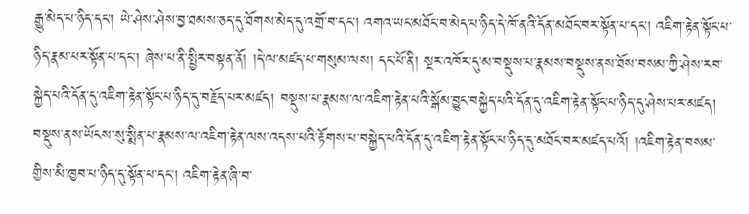རྒྱུ་མེད་པ་ཉིད་དང་། ཡེ་ཤེས་ཤེས་བྱ་ཐམས་ཅད་དུ་ཐོགས་མེད་དུ་འགྲོ་བ་དང་། འགའ་ཡང་མཐོང་བ་མེད་པ་ཉིད་དེ་ཁོ་ནའི་དོན་མཐོང་བར་སྟོན་པ་དང་། འཇིག་རྟེན་སྟོང་པ་ཉིད་རྣམ་པར་སྟོན་པ་དང་། ཞེས་པ་ནི་སྤྱིར་བསྟན་ནོ། །དེ་ལ་མཛད་པ་གསུམ་ལས། དང་པོ་ནི། སྔར་འཁོར་དུ་མ་བསྡུས་པ་རྣམས་བསྡུས་ནས་ཐོས་བསམ་ཀྱི་ཤེས་རབ་སྐྱེད་པའི་དོན་དུ་འཇིག་རྟེན་སྟོང་པ་ཉིད་དུ་བརྗོད་པར་མཛད། བསྡུས་པ་རྣམས་ལ་འཇིག་རྟེན་པའི་སྒོམ་བྱུང་བསྐྱེད་པའི་དོན་དུ་འཇིག་རྟེན་སྟོང་པ་ཉིད་དུ་ཤེས་པར་མཛད། བསྡུས་ནས་ཡོངས་སུ་སྨིན་པ་རྣམས་ལ་འཇིག་རྟེན་ལས་འདས་པའི་རྟོགས་པ་བསྐྱེད་པའི་དོན་དུ་འཇིག་རྟེན་སྟོང་པ་ཉིད་དུ་མཐོང་བར་མཛད་པའོ། །འཇིག་རྟེན་བསམ་གྱིས་མི་ཁྱབ་པ་ཉིད་དུ་སྟོན་པ་དང་། འཇིག་རྟེན་ཞི་བ་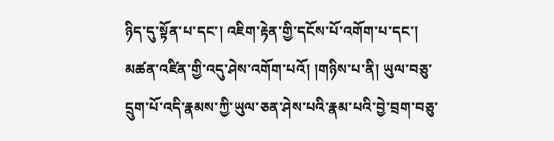ཉིད་དུ་སྟོན་པ་དང་། འཇིག་རྟེན་གྱི་དངོས་པོ་འགོག་པ་དང་། མཚན་འཛིན་གྱི་འདུ་ཤེས་འགོག་པའོ། །གཉིས་པ་ནི། ཡུལ་བཅུ་དྲུག་པོ་འདི་རྣམས་ཀྱི་ཡུལ་ཅན་ཤེས་པའི་རྣམ་པའི་བྱེ་བྲག་བཅུ་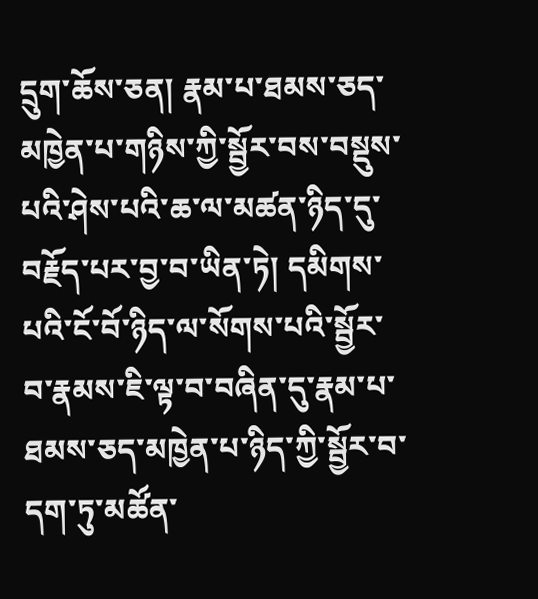དྲུག་ཆོས་ཅན། རྣམ་པ་ཐམས་ཅད་མཁྱེན་པ་གཉིས་ཀྱི་སྦྱོར་བས་བསྡུས་པའི་ཤེས་པའི་ཆ་ལ་མཚན་ཉིད་དུ་བརྗོད་པར་བྱ་བ་ཡིན་ཏེ། དམིགས་པའི་ངོ་བོ་ཉིད་ལ་སོགས་པའི་སྦྱོར་བ་རྣམས་ཇི་ལྟ་བ་བཞིན་དུ་རྣམ་པ་ཐམས་ཅད་མཁྱེན་པ་ཉིད་ཀྱི་སྦྱོར་བ་དག་ཏུ་མཚོན་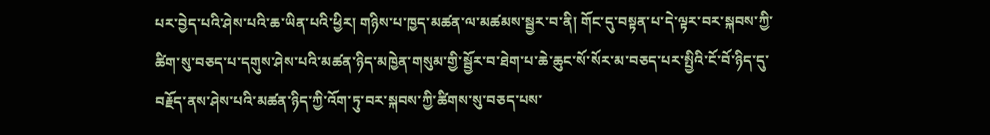པར་བྱེད་པའི་ཤེས་པའི་ཆ་ཡིན་པའི་ཕྱིར། གཉིས་པ་ཁྱད་མཚན་ལ་མཚམས་སྦྱར་བ་ནི། གོང་དུ་བསྟན་པ་དེ་ལྟར་བར་སྐབས་ཀྱི་ཚིག་སུ་བཅད་པ་དགུས་ཤེས་པའི་མཚན་ཉིད་མཁྱེན་གསུམ་གྱི་སྦྱོར་བ་ཐེག་པ་ཆེ་ཆུང་སོ་སོར་མ་བཅད་པར་སྤྱིའི་ངོ་བོ་ཉིད་དུ་བརྗོད་ནས་ཤེས་པའི་མཚན་ཉིད་ཀྱི་འོག་ཏུ་བར་སྐབས་ཀྱི་ཚིགས་སུ་བཅད་པས་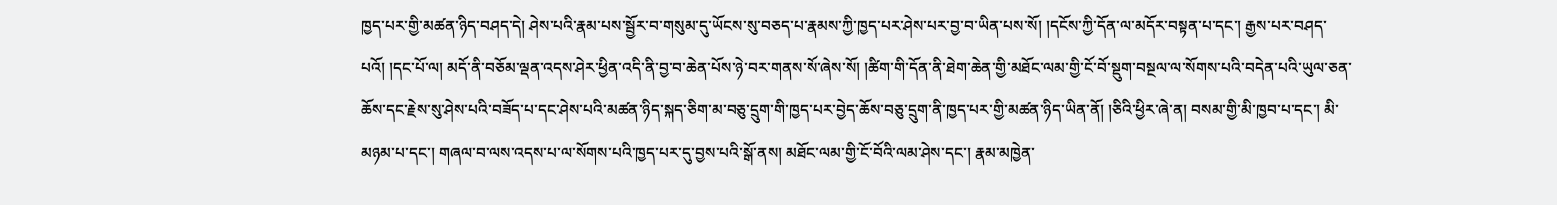ཁྱད་པར་གྱི་མཚན་ཉིད་བཤད་དེ། ཤེས་པའི་རྣམ་པས་སྦྱོར་བ་གསུམ་དུ་ཡོངས་སུ་བཅད་པ་རྣམས་ཀྱི་ཁྱད་པར་ཤེས་པར་བྱ་བ་ཡིན་པས་སོ། །དངོས་ཀྱི་དོན་ལ་མདོར་བསྟན་པ་དང་། རྒྱས་པར་བཤད་པའོ། །དང་པོ་ལ། མདོ་ནི་བཅོམ་ལྡན་འདས་ཤེར་ཕྱིན་འདི་ནི་བྱ་བ་ཆེན་པོས་ཉེ་བར་གནས་སོ་ཞེས་སོ། །ཚིག་གི་དོན་ནི་ཐེག་ཆེན་གྱི་མཐོང་ལམ་གྱི་ངོ་བོ་སྡུག་བསྔལ་ལ་སོགས་པའི་བདེན་པའི་ཡུལ་ཅན་ཆོས་དང་རྗེས་སུ་ཤེས་པའི་བཟོད་པ་དང་ཤེས་པའི་མཚན་ཉིད་སྐད་ཅིག་མ་བཅུ་དྲུག་གི་ཁྱད་པར་བྱེད་ཆོས་བཅུ་དྲུག་ནི་ཁྱད་པར་གྱི་མཚན་ཉིད་ཡིན་ནོ། །ཅིའི་ཕྱིར་ཞེ་ན། བསམ་གྱི་མི་ཁྱབ་པ་དང་། མི་མཉམ་པ་དང་། གཞལ་བ་ལས་འདས་པ་ལ་སོགས་པའི་ཁྱད་པར་དུ་བྱས་པའི་སྒོ་ནས། མཐོང་ལམ་གྱི་ངོ་བོའི་ལམ་ཤེས་དང་། རྣམ་མཁྱེན་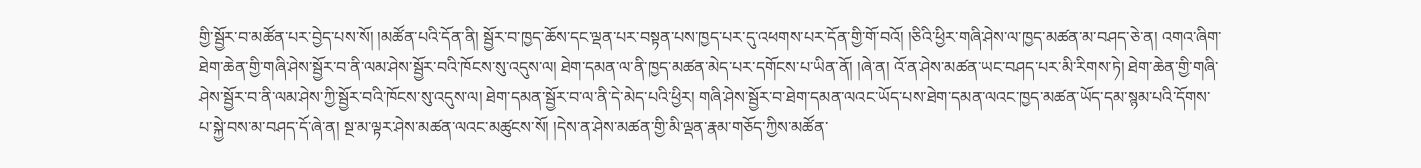གྱི་སྦྱོར་བ་མཚོན་པར་བྱེད་པས་སོ། །མཚོན་པའི་དོན་ནི། སྦྱོར་བ་ཁྱད་ཆོས་དང་ལྡན་པར་བསྟན་པས་ཁྱད་པར་དུ་འཕགས་པར་དོན་གྱི་གོ་བའོ། །ཅིའི་ཕྱིར་གཞི་ཤེས་ལ་ཁྱད་མཚན་མ་བཤད་ཅེ་ན། འགའ་ཞིག་ཐེག་ཆེན་གྱི་གཞི་ཤེས་སྦྱོར་བ་ནི་ལམ་ཤེས་སྦྱོར་བའི་ཁོངས་སུ་འདུས་ལ། ཐེག་དམན་ལ་ནི་ཁྱད་མཚན་མེད་པར་དགོངས་པ་ཡིན་ནོ། །ཞེ་ན། འོ་ན་ཤེས་མཚན་ཡང་བཤད་པར་མི་རིགས་ཏེ། ཐེག་ཆེན་གྱི་གཞི་ཤེས་སྦྱོར་བ་ནི་ལམ་ཤེས་ཀྱི་སྦྱོར་བའི་ཁོངས་སུ་འདུས་ལ། ཐེག་དམན་སྦྱོར་བ་ལ་ནི་དེ་མེད་པའི་ཕྱིར། གཞི་ཤེས་སྦྱོར་བ་ཐེག་དམན་ལའང་ཡོད་པས་ཐེག་དམན་ལའང་ཁྱད་མཚན་ཡོད་དམ་སྙམ་པའི་དོགས་པ་སྐྱེ་བས་མ་བཤད་དོ་ཞེ་ན། སྔ་མ་ལྟར་ཤེས་མཚན་ལའང་མཚུངས་སོ། །དེས་ན་ཤེས་མཚན་གྱི་མི་ལྡན་རྣམ་གཅོད་ཀྱིས་མཚོན་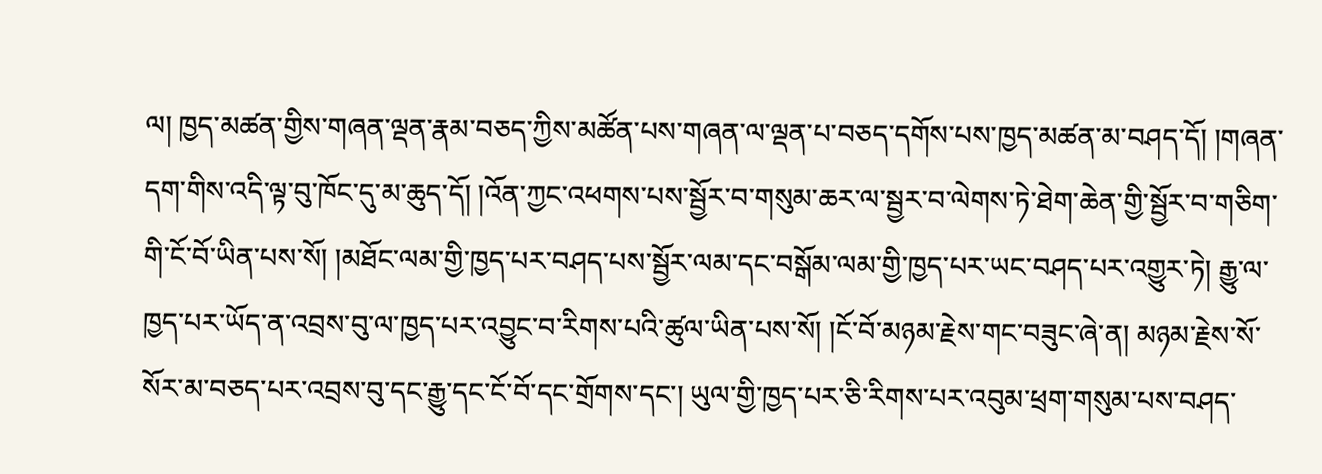ལ། ཁྱད་མཚན་གྱིས་གཞན་ལྡན་རྣམ་བཅད་ཀྱིས་མཚོན་པས་གཞན་ལ་ལྡན་པ་བཅད་དགོས་པས་ཁྱད་མཚན་མ་བཤད་དོ། །གཞན་དག་གིས་འདི་ལྟ་བུ་ཁོང་དུ་མ་ཆུད་དོ། །འོན་ཀྱང་འཕགས་པས་སྦྱོར་བ་གསུམ་ཆར་ལ་སྦྱར་བ་ལེགས་ཏེ་ཐེག་ཆེན་གྱི་སྦྱོར་བ་གཅིག་གི་ངོ་བོ་ཡིན་པས་སོ། །མཐོང་ལམ་གྱི་ཁྱད་པར་བཤད་པས་སྦྱོར་ལམ་དང་བསྒོམ་ལམ་གྱི་ཁྱད་པར་ཡང་བཤད་པར་འགྱུར་ཏེ། རྒྱུ་ལ་ཁྱད་པར་ཡོད་ན་འབྲས་བུ་ལ་ཁྱད་པར་འབྱུང་བ་རིགས་པའི་ཚུལ་ཡིན་པས་སོ། །ངོ་བོ་མཉམ་རྗེས་གང་བཟུང་ཞེ་ན། མཉམ་རྗེས་སོ་སོར་མ་བཅད་པར་འབྲས་བུ་དང་རྒྱུ་དང་ངོ་བོ་དང་གྲོགས་དང་། ཡུལ་གྱི་ཁྱད་པར་ཅི་རིགས་པར་འབུམ་ཕྲག་གསུམ་པས་བཤད་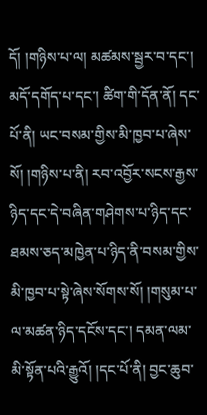དོ། །གཉིས་པ་ལ། མཚམས་སྦྱར་བ་དང་། མདོ་དགོད་པ་དང་། ཚིག་གི་དོན་ནོ། དང་པོ་ནི། ཡང་བསམ་གྱིས་མི་ཁྱབ་པ་ཞེས་སོ། །གཉིས་པ་ནི། རབ་འབྱོར་སངས་རྒྱས་ཉིད་དང་དེ་བཞིན་གཤེགས་པ་ཉིད་དང་ཐམས་ཅད་མཁྱེན་པ་ཉིད་ནི་བསམ་གྱིས་མི་ཁྱབ་པ་སྟེ་ཞེས་སོགས་སོ། །གསུམ་པ་ལ་མཚན་ཉིད་དངོས་དང་། དམན་ལམ་མི་སྟོན་པའི་རྒྱུའོ། །དང་པོ་ནི། བྱང་ཆུབ་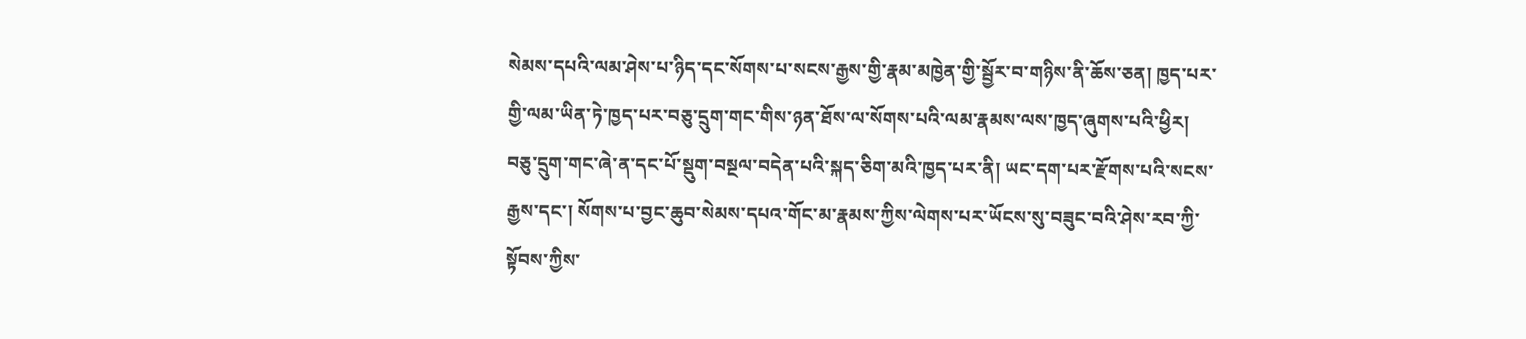སེམས་དཔའི་ལམ་ཤེས་པ་ཉིད་དང་སོགས་པ་སངས་རྒྱས་གྱི་རྣམ་མཁྱེན་གྱི་སྦྱོར་བ་གཉིས་ནི་ཆོས་ཅན། ཁྱད་པར་གྱི་ལམ་ཡིན་ཏེ་ཁྱད་པར་བཅུ་དྲུག་གང་གིས་ཉན་ཐོས་ལ་སོགས་པའི་ལམ་རྣམས་ལས་ཁྱད་ཞུགས་པའི་ཕྱིར། བཅུ་དྲུག་གང་ཞེ་ན་དང་པོ་སྡུག་བསྔལ་བདེན་པའི་སྐད་ཅིག་མའི་ཁྱད་པར་ནི། ཡང་དག་པར་རྫོགས་པའི་སངས་རྒྱས་དང་། སོགས་པ་བྱང་ཆུབ་སེམས་དཔའ་གོང་མ་རྣམས་ཀྱིས་ལེགས་པར་ཡོངས་སུ་བཟུང་བའི་ཤེས་རབ་ཀྱི་སྟོབས་ཀྱིས་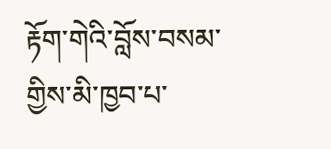རྟོག་གེའི་བློས་བསམ་གྱིས་མི་ཁྱབ་པ་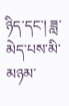ཉིད་དང་། ཟླ་མེད་པས་མི་མཉམ་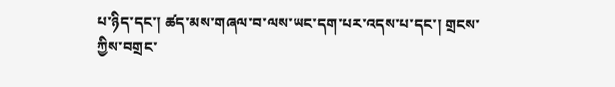པ་ཉིད་དང་། ཚད་མས་གཞལ་བ་ལས་ཡང་དག་པར་འདས་པ་དང་། གྲངས་ཀྱིས་བགྲང་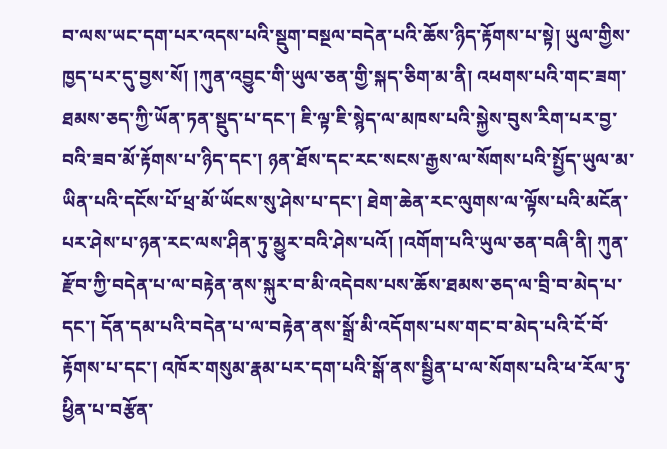བ་ལས་ཡང་དག་པར་འདས་པའི་སྡུག་བསྔལ་བདེན་པའི་ཆོས་ཉིད་རྟོགས་པ་སྟེ། ཡུལ་གྱིས་ཁྱད་པར་དུ་བྱས་སོ། །ཀུན་འབྱུང་གི་ཡུལ་ཅན་གྱི་སྐད་ཅིག་མ་ནི། འཕགས་པའི་གང་ཟག་ཐམས་ཅད་ཀྱི་ཡོན་ཏན་སྡུད་པ་དང་། ཇི་ལྟ་ཇི་སྙེད་ལ་མཁས་པའི་སྐྱེས་བུས་རིག་པར་བྱ་བའི་ཟབ་མོ་རྟོགས་པ་ཉིད་དང་། ཉན་ཐོས་དང་རང་སངས་རྒྱས་ལ་སོགས་པའི་སྤྱོད་ཡུལ་མ་ཡིན་པའི་དངོས་པོ་ཕྲ་མོ་ཡོངས་སུ་ཤེས་པ་དང་། ཐེག་ཆེན་རང་ལུགས་ལ་ལྟོས་པའི་མངོན་པར་ཤེས་པ་ཉན་རང་ལས་ཤིན་ཏུ་མྱུར་བའི་ཤེས་པའོ། །འགོག་པའི་ཡུལ་ཅན་བཞི་ནི། ཀུན་རྫོབ་ཀྱི་བདེན་པ་ལ་བརྟེན་ནས་སྐུར་བ་མི་འདེབས་པས་ཆོས་ཐམས་ཅད་ལ་བྲི་བ་མེད་པ་དང་། དོན་དམ་པའི་བདེན་པ་ལ་བརྟེན་ནས་སྒྲོ་མི་འདོགས་པས་གང་བ་མེད་པའི་ངོ་བོ་རྟོགས་པ་དང་། འཁོར་གསུམ་རྣམ་པར་དག་པའི་སྒོ་ནས་སྦྱིན་པ་ལ་སོགས་པའི་ཕ་རོལ་ཏུ་ཕྱིན་པ་བརྩོན་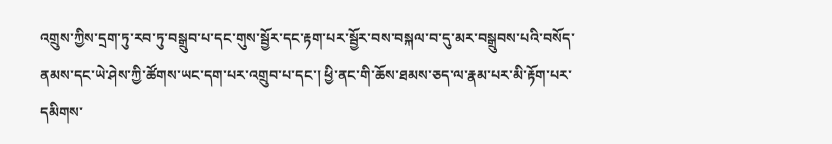འགྲུས་ཀྱིས་དྲག་ཏུ་རབ་ཏུ་བསྒྲུབ་པ་དང་གུས་སྦྱོར་དང་རྟག་པར་སྦྱོར་བས་བསྐལ་བ་དུ་མར་བསྒྲུབས་པའི་བསོད་ནམས་དང་ཡེ་ཤེས་ཀྱི་ཚོགས་ཡང་དག་པར་འགྲུབ་པ་དང་། ཕྱི་ནང་གི་ཆོས་ཐམས་ཅད་ལ་རྣམ་པར་མི་རྟོག་པར་དམིགས་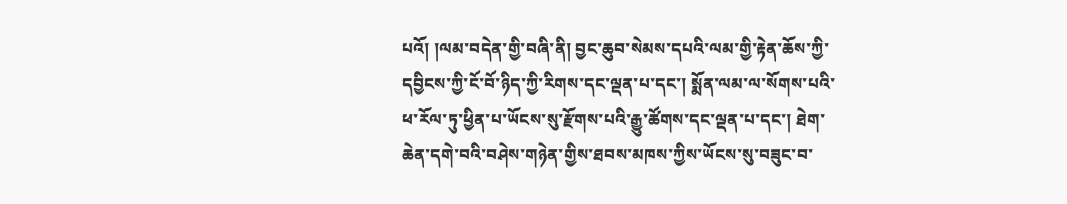པའོ། །ལམ་བདེན་གྱི་བཞི་ནི། བྱང་ཆུབ་སེམས་དཔའི་ལམ་གྱི་རྟེན་ཆོས་ཀྱི་དབྱིངས་ཀྱི་ངོ་བོ་ཉིད་ཀྱི་རིགས་དང་ལྡན་པ་དང་། སྨོན་ལམ་ལ་སོགས་པའི་ཕ་རོལ་ཏུ་ཕྱིན་པ་ཡོངས་སུ་རྫོགས་པའི་རྒྱུ་ཚོགས་དང་ལྡན་པ་དང་། ཐེག་ཆེན་དགེ་བའི་བཤེས་གཉེན་གྱིས་ཐབས་མཁས་ཀྱིས་ཡོངས་སུ་བཟུང་བ་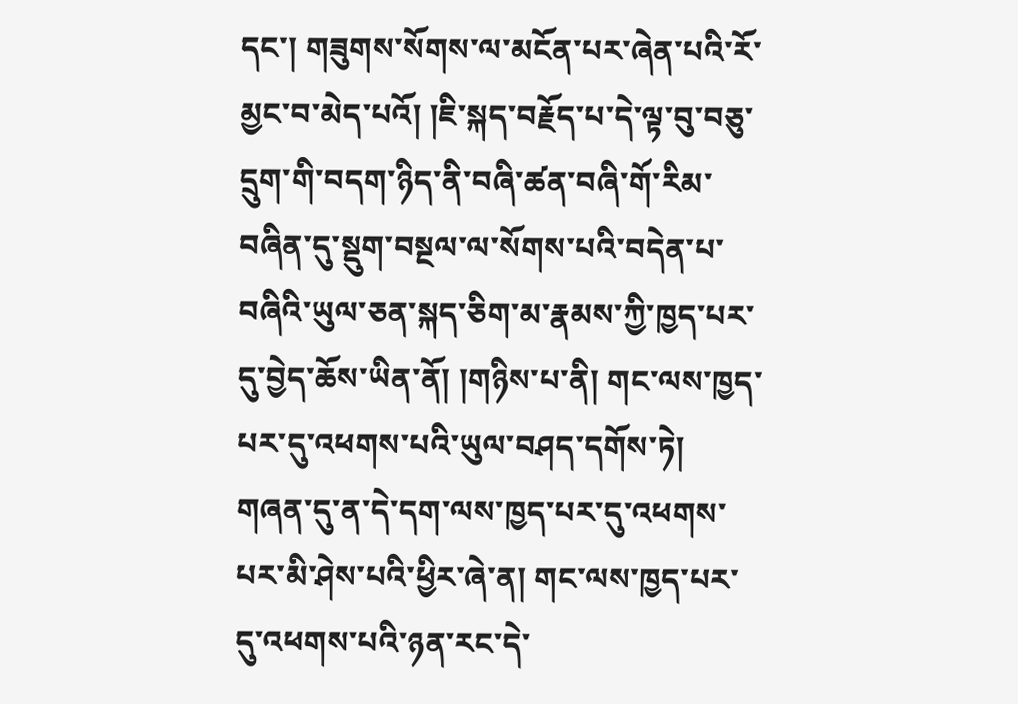དང་། གཟུགས་སོགས་ལ་མངོན་པར་ཞེན་པའི་རོ་མྱང་བ་མེད་པའོ། །ཇི་སྐད་བརྗོད་པ་དེ་ལྟ་བུ་བཅུ་དྲུག་གི་བདག་ཉིད་ནི་བཞི་ཚན་བཞི་གོ་རིམ་བཞིན་དུ་སྡུག་བསྔལ་ལ་སོགས་པའི་བདེན་པ་བཞིའི་ཡུལ་ཅན་སྐད་ཅིག་མ་རྣམས་ཀྱི་ཁྱད་པར་དུ་བྱེད་ཆོས་ཡིན་ནོ། །གཉིས་པ་ནི། གང་ལས་ཁྱད་པར་དུ་འཕགས་པའི་ཡུལ་བཤད་དགོས་ཏེ། གཞན་དུ་ན་དེ་དག་ལས་ཁྱད་པར་དུ་འཕགས་པར་མི་ཤེས་པའི་ཕྱིར་ཞེ་ན། གང་ལས་ཁྱད་པར་དུ་འཕགས་པའི་ཉན་རང་དེ་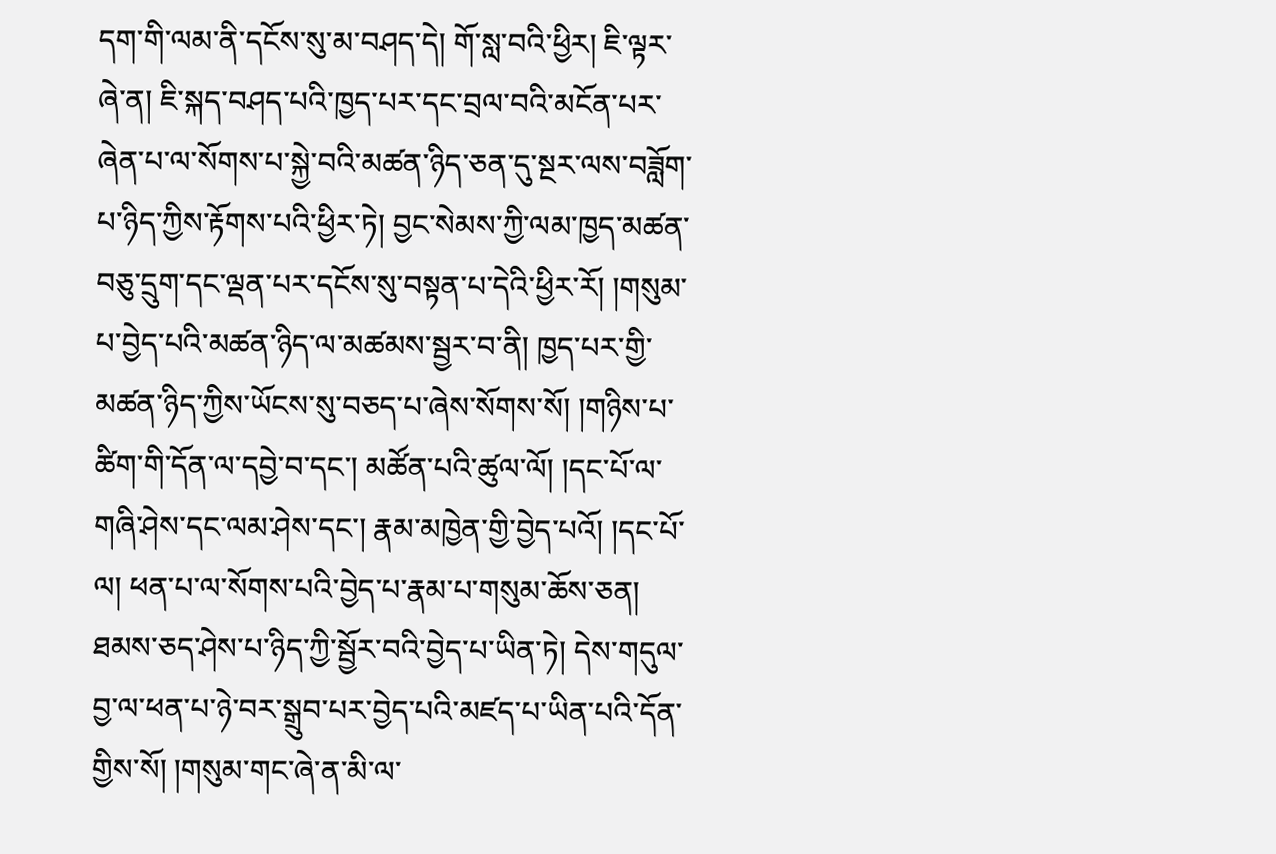དག་གི་ལམ་ནི་དངོས་སུ་མ་བཤད་དེ། གོ་སླ་བའི་ཕྱིར། ཇི་ལྟར་ཞེ་ན། ཇི་སྐད་བཤད་པའི་ཁྱད་པར་དང་བྲལ་བའི་མངོན་པར་ཞེན་པ་ལ་སོགས་པ་སྐྱེ་བའི་མཚན་ཉིད་ཅན་དུ་སྔར་ལས་བཟློག་པ་ཉིད་ཀྱིས་རྟོགས་པའི་ཕྱིར་ཏེ། བྱང་སེམས་ཀྱི་ལམ་ཁྱད་མཚན་བཅུ་དྲུག་དང་ལྡན་པར་དངོས་སུ་བསྟན་པ་དེའི་ཕྱིར་རོ། །གསུམ་པ་བྱེད་པའི་མཚན་ཉིད་ལ་མཚམས་སྦྱར་བ་ནི། ཁྱད་པར་གྱི་མཚན་ཉིད་ཀྱིས་ཡོངས་སུ་བཅད་པ་ཞེས་སོགས་སོ། །གཉིས་པ་ཚིག་གི་དོན་ལ་དབྱེ་བ་དང་། མཚོན་པའི་ཚུལ་ལོ། །དང་པོ་ལ་གཞི་ཤེས་དང་ལམ་ཤེས་དང་། རྣམ་མཁྱེན་གྱི་བྱེད་པའོ། །དང་པོ་ལ། ཕན་པ་ལ་སོགས་པའི་བྱེད་པ་རྣམ་པ་གསུམ་ཆོས་ཅན། ཐམས་ཅད་ཤེས་པ་ཉིད་ཀྱི་སྦྱོར་བའི་བྱེད་པ་ཡིན་ཏེ། དེས་གདུལ་བྱ་ལ་ཕན་པ་ཉེ་བར་སྒྲུབ་པར་བྱེད་པའི་མཛད་པ་ཡིན་པའི་དོན་གྱིས་སོ། །གསུམ་གང་ཞེ་ན་མི་ལ་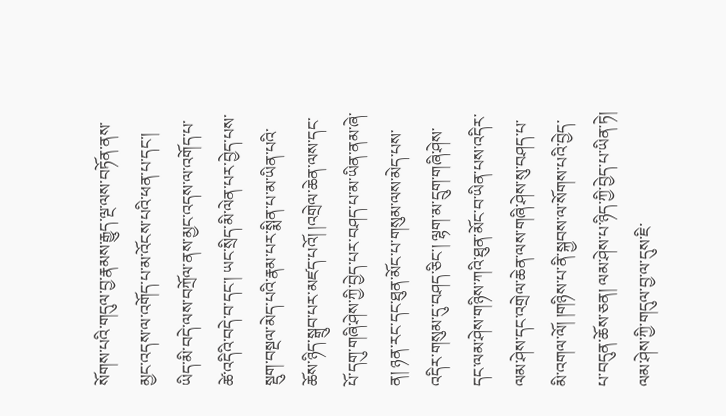སོགས་པའི་གདུལ་བྱ་རྣམས་རྒྱུད་ལྔ་ལས་བཏོན་ནས་མྱང་འདས་ལ་འགོད་པ་མ་འོངས་པའི་ཕན་པ་དང་། ཡིད་མི་བདེ་ལས་བཀྲོལ་ནས་མྱང་འདས་ལ་འགོད་པ་ཚེ་འདིའི་བདེ་བ་དང་། ཡང་སྲིད་མི་ལེན་པར་བྱེད་པས་སྡུག་བསྔལ་མེད་པའི་རྣམ་པར་སྨིན་པ་མ་ཡིན་པའི་ཆོས་ཉིད་སྒྲུབ་པར་མཛད་པའོ། །འགྲེལ་ཆེན་ལས་དང་པོ་དགུ་གཞི་ཤེས་ཀྱི་བྱེད་པར་བཤད་པ་མ་ཡིན་ནམ་ཞེ་ན། ཉན་རང་དང་ཐུན་མོང་པ་གསུམ་ལས་མེད་པས་འདིར་གསུམ་དུ་བཤད་ཅིང་། ལྷག་མ་དྲུག་གཞི་ཤེས་དང་ལམ་ཤེས་གཉིས་ཀའི་ཐུན་མོང་བ་ཡིན་པས་འདིར་ལམ་ཤེས་དང་འགྲེལ་ཆེན་ལས་གཞི་ཤེས་སུ་བཤད་པ་མི་འགལ་ལོ། །གཉིས་པ་ནི་སྐྱབས་ལ་སོགས་པའི་བྱེད་པ་བདུན་ཆོས་ཅན། ལམ་ཤེས་པ་ཉིད་ཀྱི་བྱེད་པ་ཡིན་ཏེ། ལམ་ཤེས་ཀྱི་གདུལ་བྱ་ལ་དུས་ཇི་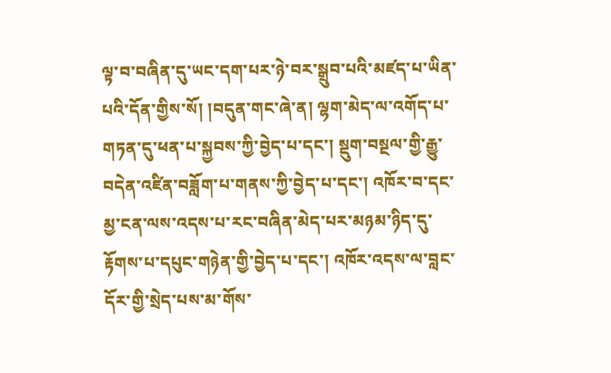ལྟ་བ་བཞིན་དུ་ཡང་དག་པར་ཉེ་བར་སྒྲུབ་པའི་མཛད་པ་ཡིན་པའི་དོན་གྱིས་སོ། །བདུན་གང་ཞེ་ན། ལྷག་མེད་ལ་འགོད་པ་གཏན་དུ་ཕན་པ་སྐྱབས་ཀྱི་བྱེད་པ་དང་། སྡུག་བསྔལ་གྱི་རྒྱུ་བདེན་འཛིན་བཟློག་པ་གནས་ཀྱི་བྱེད་པ་དང་། འཁོར་བ་དང་མྱ་ངན་ལས་འདས་པ་རང་བཞིན་མེད་པར་མཉམ་ཉིད་དུ་རྟོགས་པ་དཔུང་གཉེན་གྱི་བྱེད་པ་དང་། འཁོར་འདས་ལ་བླང་དོར་གྱི་སྲེད་པས་མ་གོས་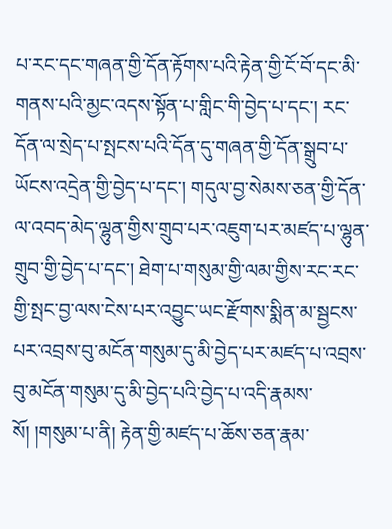པ་རང་དང་གཞན་གྱི་དོན་རྟོགས་པའི་རྟེན་གྱི་ངོ་བོ་དང་མི་གནས་པའི་མྱང་འདས་སྟོན་པ་གླིང་གི་བྱེད་པ་དང་། རང་དོན་ལ་སྲེད་པ་སྤངས་པའི་དོན་དུ་གཞན་གྱི་དོན་སྒྲུབ་པ་ཡོངས་འདྲེན་གྱི་བྱེད་པ་དང་། གདུལ་བྱ་སེམས་ཅན་གྱི་དོན་ལ་འབད་མེད་ལྷུན་གྱིས་གྲུབ་པར་འཇུག་པར་མཛད་པ་ལྷུན་གྲུབ་གྱི་བྱེད་པ་དང་། ཐེག་པ་གསུམ་གྱི་ལམ་གྱིས་རང་རང་གྱི་སྤང་བྱ་ལས་ངེས་པར་འབྱུང་ཡང་རྫོགས་སྨིན་མ་སྦྱངས་པར་འབྲས་བུ་མངོན་གསུམ་དུ་མི་བྱེད་པར་མཛད་པ་འབྲས་བུ་མངོན་གསུམ་དུ་མི་བྱེད་པའི་བྱེད་པ་འདི་རྣམས་སོ། །གསུམ་པ་ནི། རྟེན་གྱི་མཛད་པ་ཆོས་ཅན་རྣམ་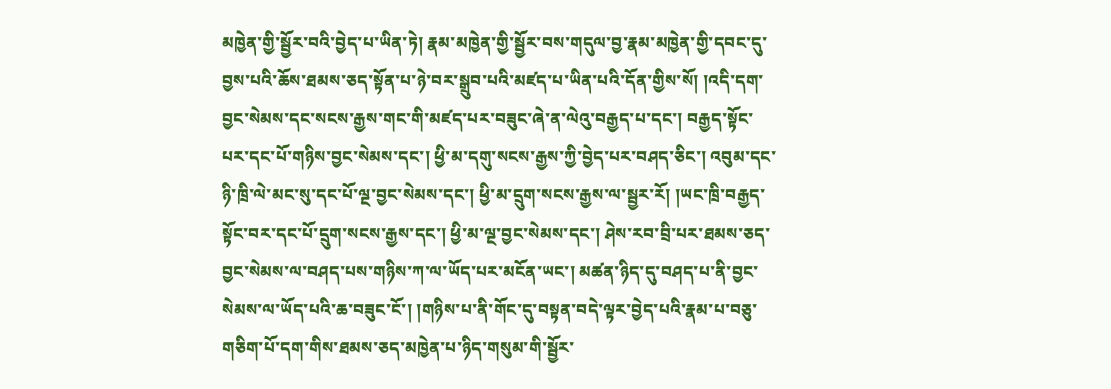མཁྱེན་གྱི་སྦྱོར་བའི་བྱེད་པ་ཡིན་ཏེ། རྣམ་མཁྱེན་གྱི་སྦྱོར་བས་གདུལ་བྱ་རྣམ་མཁྱེན་གྱི་དབང་དུ་བྱས་པའི་ཆོས་ཐམས་ཅད་སྟོན་པ་ཉེ་བར་སྒྲུབ་པའི་མཛད་པ་ཡིན་པའི་དོན་གྱིས་སོ། །འདི་དག་བྱང་སེམས་དང་སངས་རྒྱས་གང་གི་མཛད་པར་བཟུང་ཞེ་ན་ལེའུ་བརྒྱད་པ་དང་། བརྒྱད་སྟོང་པར་དང་པོ་གཉིས་བྱང་སེམས་དང་། ཕྱི་མ་དགུ་སངས་རྒྱས་ཀྱི་བྱེད་པར་བཤད་ཅིང་། འབུམ་དང་ཉི་ཁྲི་ལེ་མང་སུ་དང་པོ་ལྔ་བྱང་སེམས་དང་། ཕྱི་མ་དྲུག་སངས་རྒྱས་ལ་སྦྱར་རོ། །ཡང་ཁྲི་བརྒྱད་སྟོང་བར་དང་པོ་དྲུག་སངས་རྒྱས་དང་། ཕྱི་མ་ལྔ་བྱང་སེམས་དང་། ཤེས་རབ་བྲི་པར་ཐམས་ཅད་བྱང་སེམས་ལ་བཤད་པས་གཉིས་ཀ་ལ་ཡོད་པར་མངོན་ཡང་། མཚན་ཉིད་དུ་བཤད་པ་ནི་བྱང་སེམས་ལ་ཡོད་པའི་ཆ་བཟུང་ངོ་། །གཉིས་པ་ནི་གོང་དུ་བསྟན་བདེ་ལྟར་བྱེད་པའི་རྣམ་པ་བཅུ་གཅིག་པོ་དག་གིས་ཐམས་ཅད་མཁྱེན་པ་ཉིད་གསུམ་གི་སྦྱོར་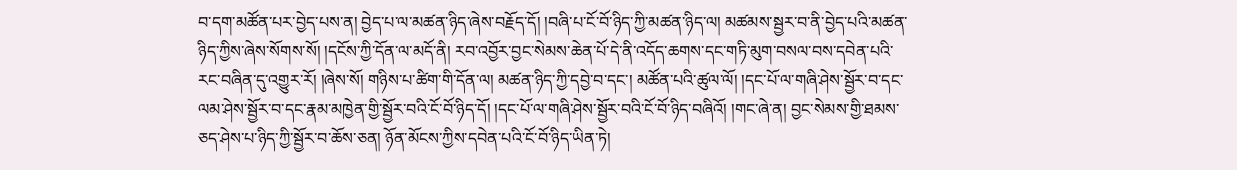བ་དག་མཚོན་པར་བྱེད་པས་ན། བྱེད་པ་ལ་མཚན་ཉིད་ཞེས་བརྗོད་དོ། །བཞི་པ་ངོ་བོ་ཉིད་ཀྱི་མཚན་ཉིད་ལ། མཚམས་སྦྱར་བ་ནི་བྱེད་པའི་མཚན་ཉིད་ཀྱིས་ཞེས་སོགས་སོ། །དངོས་ཀྱི་དོན་ལ་མདོ་ནི། རབ་འབྱོར་བྱང་སེམས་ཆེན་པོ་དེ་ནི་འདོད་ཆགས་དང་གཏི་མུག་བསལ་བས་དབེན་པའི་རང་བཞིན་དུ་འགྱུར་རོ། །ཞེས་སོ། གཉིས་པ་ཚིག་གི་དོན་ལ། མཚན་ཉིད་ཀྱི་དབྱེ་བ་དང་། མཚོན་པའི་ཚུལ་ལོ། །དང་པོ་ལ་གཞི་ཤེས་སྦྱོར་བ་དང་ལམ་ཤེས་སྦྱོར་བ་དང་རྣམ་མཁྱེན་གྱི་སྦྱོར་བའི་ངོ་བོ་ཉིད་དོ། །དང་པོ་ལ་གཞི་ཤེས་སྦྱོར་བའི་ངོ་བོ་ཉིད་བཞིའོ། །གང་ཞེ་ན། བྱང་སེམས་གྱི་ཐམས་ཅད་ཤེས་པ་ཉིད་ཀྱི་སྦྱོར་བ་ཆོས་ཅན། ཉོན་མོངས་ཀྱིས་དབེན་པའི་ངོ་བོ་ཉིད་ཡིན་ཏེ།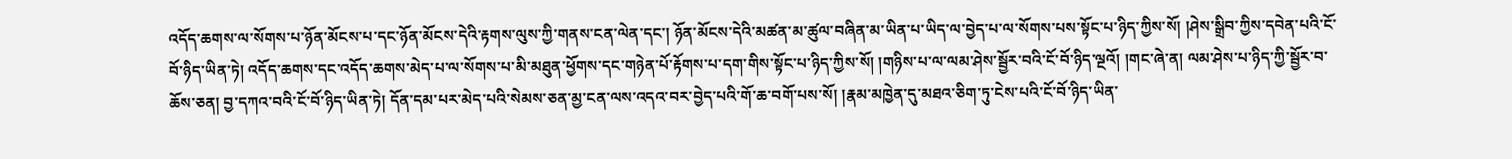འདོད་ཆགས་ལ་སོགས་པ་ཉོན་མོངས་པ་དང་ཉོན་མོངས་དེའི་རྟགས་ལུས་ཀྱི་གནས་ངན་ལེན་དང་། ཉོན་མོངས་དེའི་མཚན་མ་ཚུལ་བཞིན་མ་ཡིན་པ་ཡིད་ལ་བྱེད་པ་ལ་སོགས་པས་སྟོང་པ་ཉིད་ཀྱིས་སོ། །ཤེས་སྒྲིབ་ཀྱིས་དབེན་པའི་ངོ་བོ་ཉིད་ཡིན་ཏེ། འདོད་ཆགས་དང་འདོད་ཆགས་མེད་པ་ལ་སོགས་པ་མི་མཐུན་ཕྱོགས་དང་གཉེན་པོ་རྟོགས་པ་དག་གིས་སྟོང་པ་ཉིད་ཀྱིས་སོ། །གཉིས་པ་ལ་ལམ་ཤེས་སྦྱོར་བའི་ངོ་བོ་ཉིད་ལྔའོ། །གང་ཞེ་ན། ལམ་ཤེས་པ་ཉིད་ཀྱི་སྦྱོར་བ་ཆོས་ཅན། བྱ་དཀའ་བའི་ངོ་བོ་ཉིད་ཡིན་ཏེ། དོན་དམ་པར་མེད་པའི་སེམས་ཅན་མྱ་ངན་ལས་འདའ་བར་བྱེད་པའི་གོ་ཆ་བགོ་པས་སོ། །རྣམ་མཁྱེན་དུ་མཐའ་ཅིག་ཏུ་ངེས་པའི་ངོ་བོ་ཉིད་ཡིན་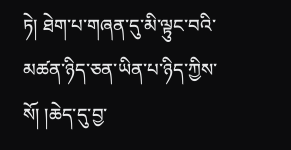ཏེ། ཐེག་པ་གཞན་དུ་མི་ལྟུང་བའི་མཚན་ཉིད་ཅན་ཡིན་པ་ཉིད་ཀྱིས་སོ། །ཆེད་དུ་བྱ་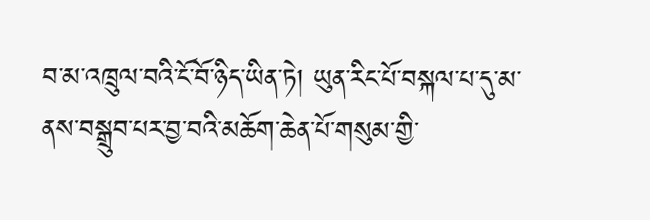བ་མ་འཁྲུལ་བའི་ངོ་བོ་ཉིད་ཡིན་ཏེ། ཡུན་རིང་པོ་བསྐལ་པ་དུ་མ་ནས་བསྒྲུབ་པར་བྱ་བའི་མཆོག་ཆེན་པོ་གསུམ་གྱི་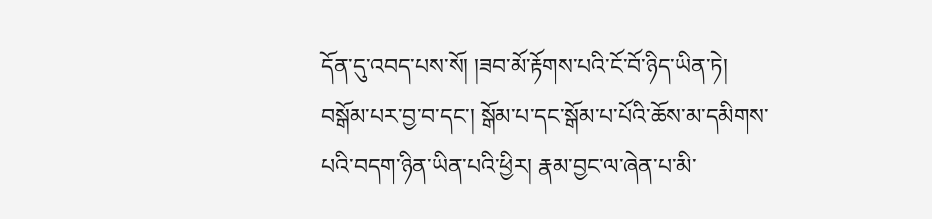དོན་དུ་འབད་པས་སོ། །ཟབ་མོ་རྟོགས་པའི་ངོ་བོ་ཉིད་ཡིན་ཏེ། བསྒོམ་པར་བྱ་བ་དང་། སྒོམ་པ་དང་སྒོམ་པ་པོའི་ཆོས་མ་དམིགས་པའི་བདག་ཉིན་ཡིན་པའི་ཕྱིར། རྣམ་བྱང་ལ་ཞེན་པ་མི་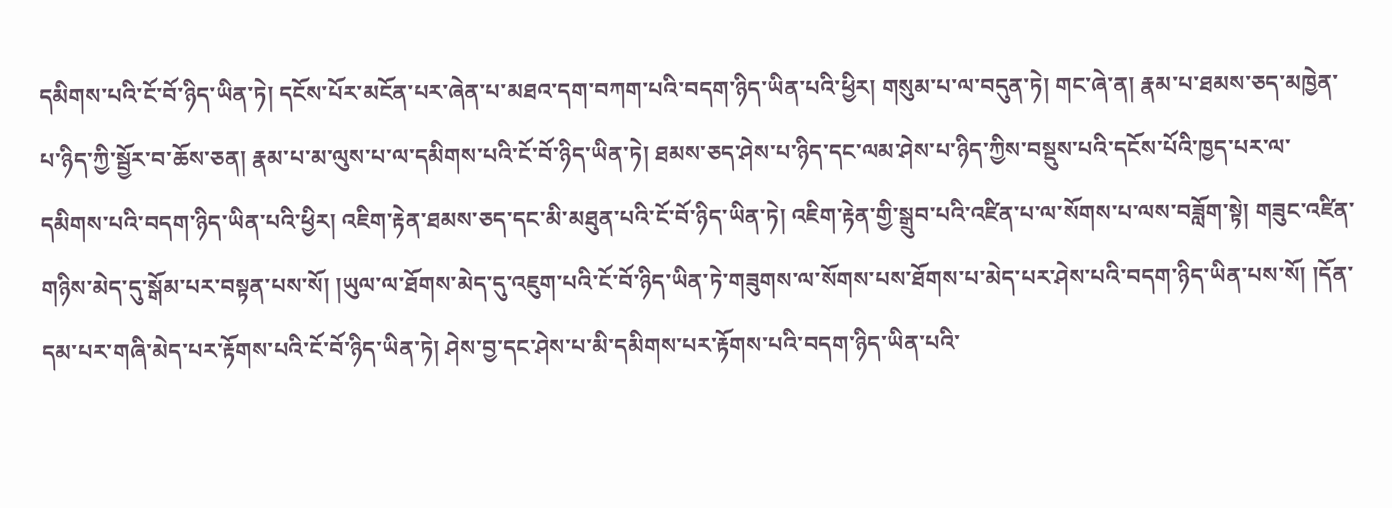དམིགས་པའི་ངོ་བོ་ཉིད་ཡིན་ཏེ། དངོས་པོར་མངོན་པར་ཞེན་པ་མཐའ་དག་བཀག་པའི་བདག་ཉིད་ཡིན་པའི་ཕྱིར། གསུམ་པ་ལ་བདུན་ཏེ། གང་ཞེ་ན། རྣམ་པ་ཐམས་ཅད་མཁྱེན་པ་ཉིད་ཀྱི་སྦྱོར་བ་ཆོས་ཅན། རྣམ་པ་མ་ལུས་པ་ལ་དམིགས་པའི་ངོ་བོ་ཉིད་ཡིན་ཏེ། ཐམས་ཅད་ཤེས་པ་ཉིད་དང་ལམ་ཤེས་པ་ཉིད་ཀྱིས་བསྡུས་པའི་དངོས་པོའི་ཁྱད་པར་ལ་དམིགས་པའི་བདག་ཉིད་ཡིན་པའི་ཕྱིར། འཇིག་རྟེན་ཐམས་ཅད་དང་མི་མཐུན་པའི་ངོ་བོ་ཉིད་ཡིན་ཏེ། འཇིག་རྟེན་གྱི་སྒྲུབ་པའི་འཛིན་པ་ལ་སོགས་པ་ལས་བཟློག་སྟེ། གཟུང་འཛིན་གཉིས་མེད་དུ་སྒོམ་པར་བསྟན་པས་སོ། །ཡུལ་ལ་ཐོགས་མེད་དུ་འཇུག་པའི་ངོ་བོ་ཉིད་ཡིན་ཏེ་གཟུགས་ལ་སོགས་པས་ཐོགས་པ་མེད་པར་ཤེས་པའི་བདག་ཉིད་ཡིན་པས་སོ། །དོན་དམ་པར་གཞི་མེད་པར་རྟོགས་པའི་ངོ་བོ་ཉིད་ཡིན་ཏེ། ཤེས་བྱ་དང་ཤེས་པ་མི་དམིགས་པར་རྟོགས་པའི་བདག་ཉིད་ཡིན་པའི་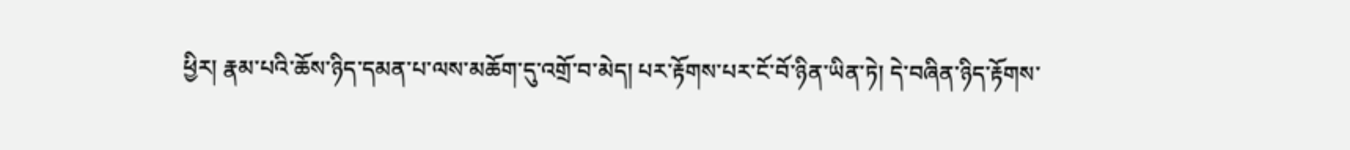ཕྱིར། རྣམ་པའི་ཆོས་ཉིད་དམན་པ་ལས་མཆོག་དུ་འགྲོ་བ་མེད། པར་རྟོགས་པར་ངོ་བོ་ཉིན་ཡིན་ཏེ། དེ་བཞིན་ཉིད་རྟོགས་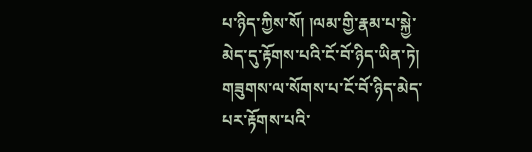པ་ཉིད་ཀྱིས་སོ། །ལམ་གྱི་རྣམ་པ་སྐྱེ་མེད་དུ་རྟོགས་པའི་ངོ་བོ་ཉིད་ཡིན་ཏེ། གཟུགས་ལ་སོགས་པ་ངོ་བོ་ཉིད་མེད་པར་རྟོགས་པའི་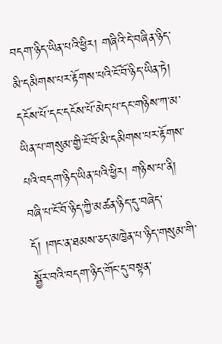བདག་ཉིད་ཡིན་པའི་ཕྱིར། གཞིའི་དེ་བཞིན་ཉིད་མི་དམིགས་པར་རྟོགས་པའི་ངོ་བོ་ཉིད་ཡིན་ཏེ། དངོས་པོ་དང་དངོས་པོ་མེད་པ་དང་གཉིས་ཀ་མ་ཡིན་པ་གསུམ་གྱི་ངོ་བོ་མི་དམིགས་པར་རྟོགས་པའི་བདག་ཉིད་ཡིན་པའི་ཕྱིར། གཉིས་པ་ནི། བཞི་པ་ངོ་བོ་ཉིད་ཀྱི་མཚན་ཉིད་དུ་བཞེད་དོ། །གང་ན་ཐམས་ཅད་མཁྱེན་པ་ཉིད་གསུམ་གི་སྦྱོར་བའི་བདག་ཉིད་གོང་དུ་བསྟན་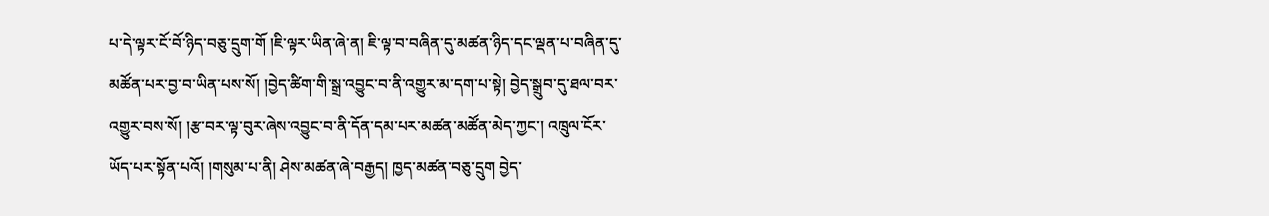པ་དེ་ལྟར་ངོ་བོ་ཉིད་བཅུ་དྲུག་གོ །ཇི་ལྟར་ཡིན་ཞེ་ན། ཇི་ལྟ་བ་བཞིན་དུ་མཚན་ཉིད་དང་ལྡན་པ་བཞིན་དུ་མཚོན་པར་བྱ་བ་ཡིན་པས་སོ། །བྱེད་ཚིག་གི་སྒྲ་འབྱུང་བ་ནི་འགྱུར་མ་དག་པ་སྟེ། བྱེད་སྒྲུབ་དུ་ཐལ་བར་འགྱུར་བས་སོ། །རྩ་བར་ལྟ་བུར་ཞེས་འབྱུང་བ་ནི་དོན་དམ་པར་མཚན་མཚོན་མེད་ཀྱང་། འཁྲུལ་ངོར་ཡོད་པར་སྟོན་པའོ། །གསུམ་པ་ནི། ཤེས་མཚན་ཞེ་བརྒྱད། ཁྱད་མཚན་བཅུ་དྲུག བྱེད་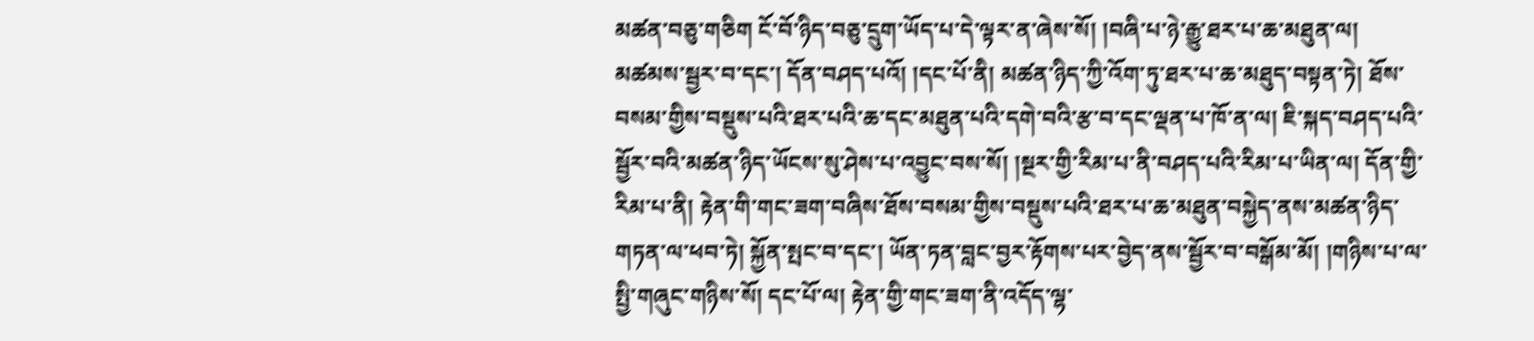མཚན་བཅུ་གཅིག ངོ་བོ་ཉིད་བཅུ་དྲུག་ཡོད་པ་དེ་ལྟར་ན་ཞེས་སོ། །བཞི་པ་ཉེ་རྒྱུ་ཐར་པ་ཆ་མཐུན་ལ། མཚམས་སྦྱར་བ་དང་། དོན་བཤད་པའོ། །དང་པོ་ནི། མཚན་ཉིད་ཀྱི་འོག་ཏུ་ཐར་པ་ཆ་མཐུད་བསྟན་ཏེ། ཐོས་བསམ་གྱིས་བསྡུས་པའི་ཐར་པའི་ཆ་དང་མཐུན་པའི་དགེ་བའི་རྩ་བ་དང་ལྡན་པ་ཁོ་ན་ལ། ཇི་སྐད་བཤད་པའི་སྦྱོར་བའི་མཚན་ཉིད་ཡོངས་སུ་ཤེས་པ་འབྱུང་བས་སོ། །སྔར་གྱི་རིམ་པ་ནི་བཤད་པའི་རིམ་པ་ཡིན་ལ། དོན་གྱི་རིམ་པ་ནི། རྟེན་གི་གང་ཟག་བཞིས་ཐོས་བསམ་གྱིས་བསྡུས་པའི་ཐར་པ་ཆ་མཐུན་བསྐྱེད་ནས་མཚན་ཉིད་གཏན་ལ་ཕབ་ཏེ། སྐྱོན་སྤང་བ་དང་། ཡོན་ཏན་བླང་བྱར་རྟོགས་པར་བྱེད་ནས་སྦྱོར་བ་བསྒོམ་མོ། །གཉིས་པ་ལ་སྤྱི་གཞུང་གཉིས་སོ། དང་པོ་ལ། རྟེན་གྱི་གང་ཟག་ནི་འདོད་ལྷ་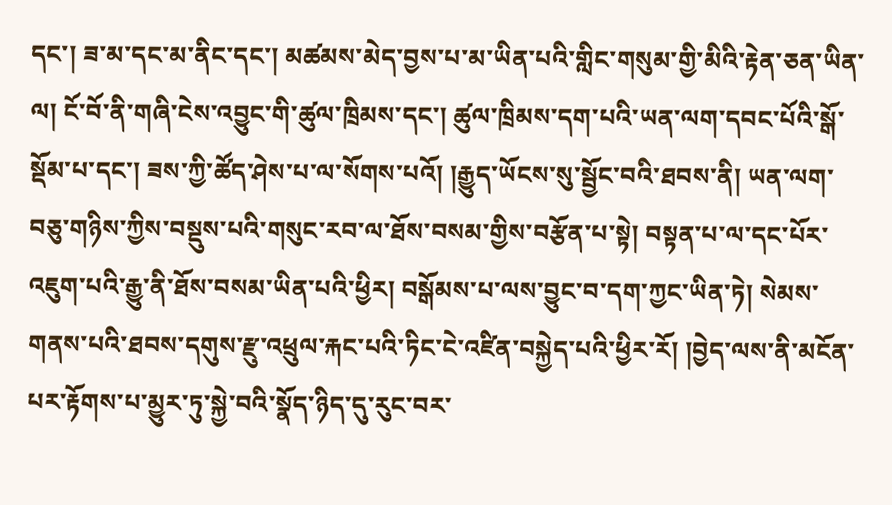དང་། ཟ་མ་དང་མ་ནིང་དང་། མཚམས་མེད་བྱས་པ་མ་ཡིན་པའི་གླིང་གསུམ་གྱི་མིའི་རྟེན་ཅན་ཡིན་ལ། ངོ་བོ་ནི་གཞི་ངེས་འབྱུང་གི་ཚུལ་ཁྲིམས་དང་། ཚུལ་ཁྲིམས་དག་པའི་ཡན་ལག་དབང་པོའི་སྒོ་སྡོམ་པ་དང་། ཟས་ཀྱི་ཚོད་ཤེས་པ་ལ་སོགས་པའོ། །རྒྱུད་ཡོངས་སུ་སྦྱོང་བའི་ཐབས་ནི། ཡན་ལག་བཅུ་གཉིས་ཀྱིས་བསྡུས་པའི་གསུང་རབ་ལ་ཐོས་བསམ་གྱིས་བརྩོན་པ་སྟེ། བསྟན་པ་ལ་དང་པོར་འཇུག་པའི་རྒྱུ་ནི་ཐོས་བསམ་ཡིན་པའི་ཕྱིར། བསྒོམས་པ་ལས་བྱུང་བ་དག་ཀྱང་ཡིན་ཏེ། སེམས་གནས་པའི་ཐབས་དགུས་རྫུ་འཕྲུལ་རྐང་པའི་ཏིང་ངེ་འཛིན་བསྐྱེད་པའི་ཕྱིར་རོ། །བྱེད་ལས་ནི་མངོན་པར་རྟོགས་པ་མྱུར་ཏུ་སྐྱེ་བའི་སྣོད་ཉིད་དུ་རུང་བར་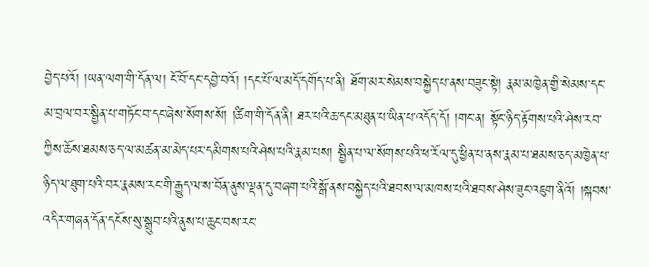བྱེད་པའོ། །ཡན་ལག་གི་དོན་ལ། ངོ་བོ་དང་དབྱེ་བའོ། །དང་པོ་ལ་མདོ་དགོད་པ་ནི། ཐོག་མར་སེམས་བསྐྱེད་པ་ནས་བཟུང་སྟེ། རྣམ་མཁྱེན་གྱི་སེམས་དང་མ་བྲལ་བར་སྦྱིན་པ་གཏོང་བ་དང་ཞེས་སོགས་སོ། །ཚིག་གི་དོན་ནི། ཐར་པའི་ཆ་དང་མཐུན་པ་ཡིན་པ་འདོད་དོ། །གང་ན། སྟོང་ཉིད་རྟོགས་པའི་ཤེས་རབ་ཀྱིས་ཆོས་ཐམས་ཅད་ལ་མཚན་མ་མེད་པར་དམིགས་པའི་ཤེས་པའི་རྣམ་པས། སྦྱིན་པ་ལ་སོགས་པའི་ཕ་རོལ་དུ་ཕྱིན་པ་ནས་རྣམ་པ་ཐམས་ཅད་མཁྱེན་པ་ཉིད་ལ་ཐུག་པའི་བར་རྣམས་རང་གི་རྒྱུད་ལ་ས་བོན་ནུས་ལྡན་དུ་བཞག་པའི་སྒོ་ནས་བསྐྱེད་པའི་ཐབས་ལ་མཁས་པའི་ཐབས་ཤེས་ཟུང་འཇུག་ནིའོ། །སྐབས་འདིར་གཞན་དོན་དངོས་སུ་སྒྲུབ་པའི་ནུས་པ་ཆུང་བས་རང་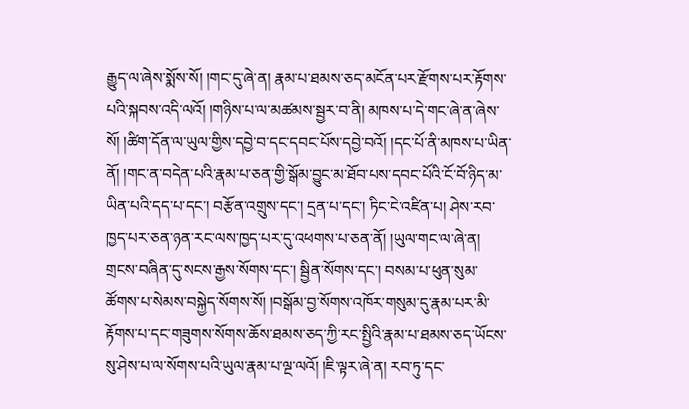རྒྱུད་ལ་ཞེས་སྨོས་སོ། །གང་དུ་ཞེ་ན། རྣམ་པ་ཐམས་ཅད་མངོན་པར་རྫོགས་པར་རྟོགས་པའི་སྐབས་འདི་ལའོ། །གཉིས་པ་ལ་མཚམས་སྦྱར་བ་ནི། མཁས་པ་དེ་གང་ཞེ་ན་ཞེས་སོ། །ཚིག་དོན་ལ་ཡུལ་གྱིས་དབྱེ་བ་དང་དབང་པོས་དབྱེ་བའོ། །དང་པོ་ནི་མཁས་པ་ཡིན་ནོ། །གང་ན་བདེན་པའི་རྣམ་པ་ཅན་གྱི་སྒོམ་བྱུང་མ་ཐོབ་པས་དབང་པོའི་ངོ་བོ་ཉིད་མ་ཡིན་པའི་དད་པ་དང་། བརྩོན་འགྲུས་དང་། དྲན་པ་དང་། ཏིང་ངེ་འཛིན་པ། ཤེས་རབ་ཁྱད་པར་ཅན་ཉན་རང་ལས་ཁྱད་པར་དུ་འཕགས་པ་ཅན་ནོ། །ཡུལ་གང་ལ་ཞེ་ན། གྲངས་བཞིན་དུ་སངས་རྒྱས་སོགས་དང་། སྦྱིན་སོགས་དང་། བསམ་པ་ཕུན་སུམ་ཚོགས་པ་སེམས་བསྐྱེད་སོགས་སོ། །བསྒོམ་བྱ་སོགས་འཁོར་གསུམ་དུ་རྣམ་པར་མི་རྟོགས་པ་དང་གཟུགས་སོགས་ཆོས་ཐམས་ཅད་ཀྱི་རང་སྤྱིའི་རྣམ་པ་ཐམས་ཅད་ཡོངས་སུ་ཤེས་པ་ལ་སོགས་པའི་ཡུལ་རྣམ་པ་ལྔ་ལའོ། །ཇི་ལྟར་ཞེ་ན། རབ་ཏུ་དང་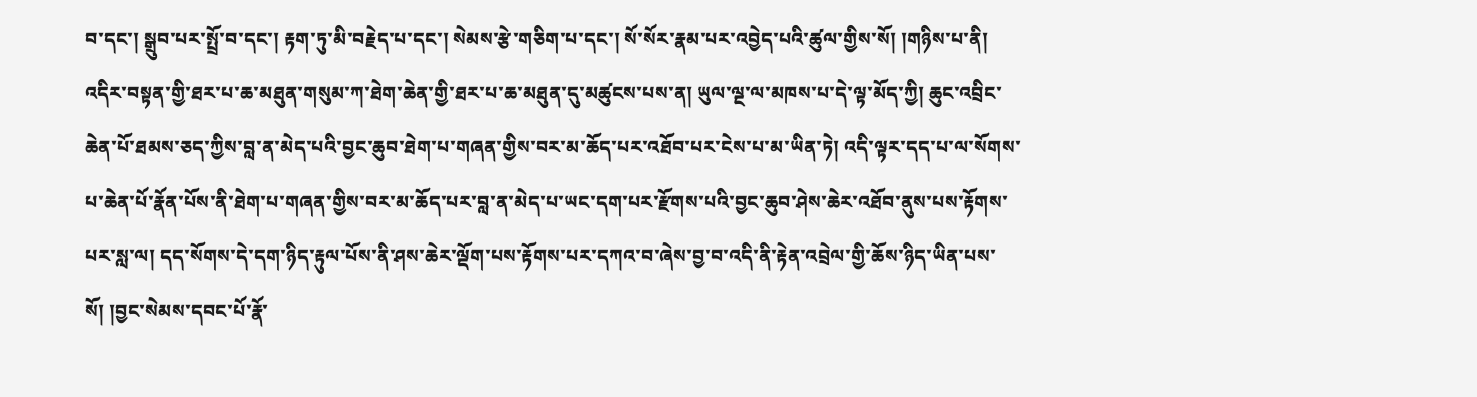བ་དང་། སྒྲུབ་པར་སྤྲོ་བ་དང་། རྟག་ཏུ་མི་བརྗེད་པ་དང་། སེམས་རྩེ་གཅིག་པ་དང་། སོ་སོར་རྣམ་པར་འབྱེད་པའི་ཚུལ་གྱིས་སོ། །གཉིས་པ་ནི། འདིར་བསྟན་གྱི་ཐར་པ་ཆ་མཐུན་གསུམ་ཀ་ཐེག་ཆེན་གྱི་ཐར་པ་ཆ་མཐུན་དུ་མཚུངས་པས་ན། ཡུལ་ལྔ་ལ་མཁས་པ་དེ་ལྟ་མོད་ཀྱི། ཆུང་འབྲིང་ཆེན་པོ་ཐམས་ཅད་ཀྱིས་བླ་ན་མེད་པའི་བྱང་ཆུབ་ཐེག་པ་གཞན་གྱིས་བར་མ་ཆོད་པར་འཐོབ་པར་ངེས་པ་མ་ཡིན་ཏེ། འདི་ལྟར་དད་པ་ལ་སོགས་པ་ཆེན་པོ་རྣོན་པོས་ནི་ཐེག་པ་གཞན་གྱིས་བར་མ་ཆོད་པར་བླ་ན་མེད་པ་ཡང་དག་པར་རྫོགས་པའི་བྱང་ཆུབ་ཤེས་ཆེར་འཐོབ་ནུས་པས་རྟོགས་པར་སླ་ལ། དད་སོགས་དེ་དག་ཉིད་རྟུལ་པོས་ནི་ཤས་ཆེར་ལྡོག་པས་རྟོགས་པར་དཀའ་བ་ཞེས་བྱ་བ་འདི་ནི་རྟེན་འབྲེལ་གྱི་ཆོས་ཉིད་ཡིན་པས་སོ། །བྱང་སེམས་དབང་པོ་རྣོ་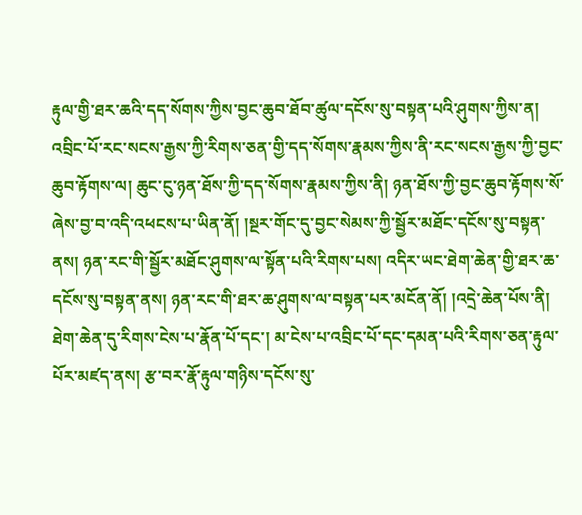རྟུལ་གྱི་ཐར་ཆའི་དད་སོགས་ཀྱིས་བྱང་ཆུབ་ཐོབ་ཚུལ་དངོས་སུ་བསྟན་པའི་ཤུགས་ཀྱིས་ན། འབྲིང་པོ་རང་སངས་རྒྱས་ཀྱི་རིགས་ཅན་གྱི་དད་སོགས་རྣམས་ཀྱིས་ནི་རང་སངས་རྒྱས་ཀྱི་བྱང་ཆུབ་རྟོགས་ལ། ཆུང་ངུ་ཉན་ཐོས་ཀྱི་དད་སོགས་རྣམས་ཀྱིས་ནི། ཉན་ཐོས་ཀྱི་བྱང་ཆུབ་རྟོགས་སོ་ཞེས་བྱ་བ་འདི་འཕངས་པ་ཡིན་ནོ། །སྔར་གོང་དུ་བྱང་སེམས་ཀྱི་སྦྱོར་མཐོང་དངོས་སུ་བསྟན་ནས། ཉན་རང་གི་སྦྱོར་མཐོང་ཤུགས་ལ་སྟོན་པའི་རིགས་པས། འདིར་ཡང་ཐེག་ཆེན་གྱི་ཐར་ཆ་དངོས་སུ་བསྟན་ནས། ཉན་རང་གི་ཐར་ཆ་ཤུགས་ལ་བསྟན་པར་མངོན་ནོ། །འདྲེ་ཆེན་པོས་ནི། ཐེག་ཆེན་དུ་རིགས་ངེས་པ་རྣོན་པོ་དང་། མ་ངེས་པ་འབྲིང་པོ་དང་དམན་པའི་རིགས་ཅན་རྟུལ་པོར་མཛད་ནས། རྩ་བར་རྣོ་རྟུལ་གཉིས་དངོས་སུ་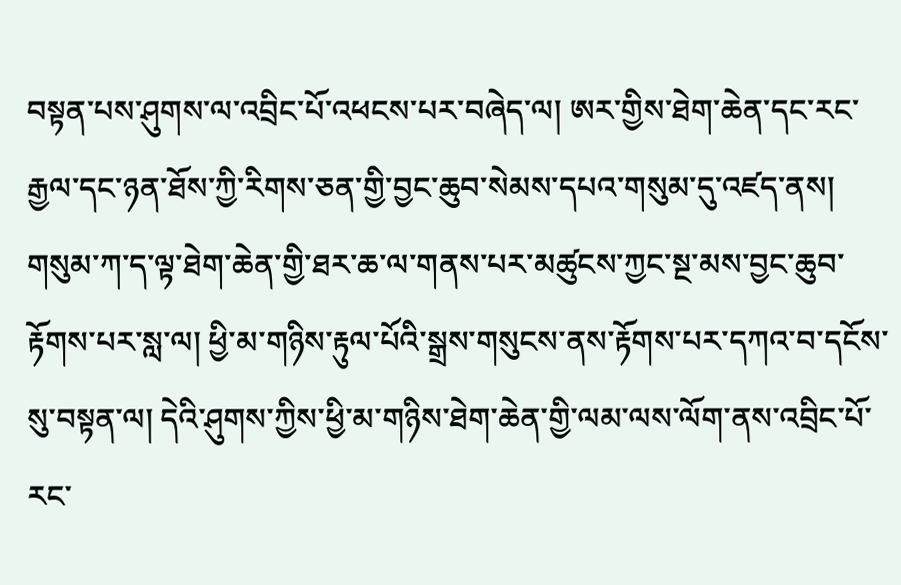བསྟན་པས་ཤུགས་ལ་འབྲིང་པོ་འཕངས་པར་བཞེད་ལ། ཨར་གྱིས་ཐེག་ཆེན་དང་རང་རྒྱལ་དང་ཉན་ཐོས་ཀྱི་རིགས་ཅན་གྱི་བྱང་ཆུབ་སེམས་དཔའ་གསུམ་དུ་འཛད་ནས། གསུམ་ཀ་ད་ལྟ་ཐེག་ཆེན་གྱི་ཐར་ཆ་ལ་གནས་པར་མཚུངས་ཀྱང་སྔ་མས་བྱང་ཆུབ་རྟོགས་པར་སླ་ལ། ཕྱི་མ་གཉིས་རྟུལ་པོའི་སྒྲས་གསུངས་ནས་རྟོགས་པར་དཀའ་བ་དངོས་སུ་བསྟན་ལ། དེའི་ཤུགས་ཀྱིས་ཕྱི་མ་གཉིས་ཐེག་ཆེན་གྱི་ལམ་ལས་ལོག་ནས་འབྲིང་པོ་རང་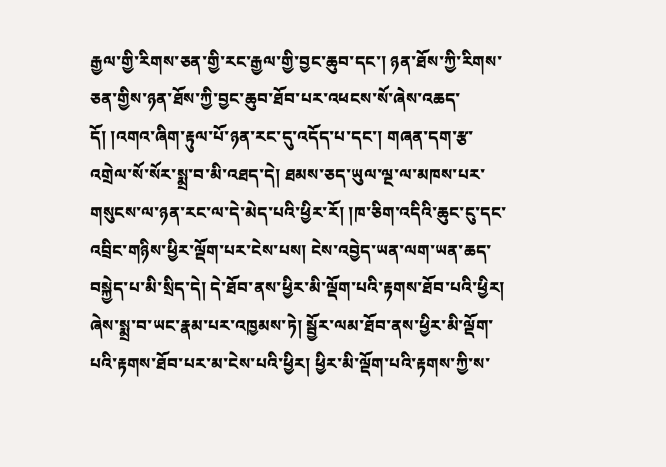རྒྱལ་གྱི་རིགས་ཅན་གྱི་རང་རྒྱལ་གྱི་བྱང་ཆུབ་དང་། ཉན་ཐོས་ཀྱི་རིགས་ཅན་གྱིས་ཉན་ཐོས་ཀྱི་བྱང་ཆུབ་ཐོབ་པར་འཕངས་སོ་ཞེས་འཆད་དོ། །འགའ་ཞིག་རྟུལ་པོ་ཉན་རང་དུ་འདོད་པ་དང་། གཞན་དག་རྩ་འགྲེལ་སོ་སོར་སྨྲ་བ་མི་འཐད་དེ། ཐམས་ཅད་ཡུལ་ལྔ་ལ་མཁས་པར་གསུངས་ལ་ཉན་རང་ལ་དེ་མེད་པའི་ཕྱིར་རོ། །ཁ་ཅིག་འདིའི་ཆུང་ངུ་དང་འབྲིང་གཉིས་ཕྱིར་ལྡོག་པར་ངེས་པས། ངེས་འབྱེད་ཡན་ལག་ཡན་ཆད་བསྐྱེད་པ་མི་སྲིད་དེ། དེ་ཐོབ་ནས་ཕྱིར་མི་ལྡོག་པའི་རྟགས་ཐོབ་པའི་ཕྱིར། ཞེས་སྨྲ་བ་ཡང་རྣམ་པར་འཁྱམས་ཏེ། སྦྱོར་ལམ་ཐོབ་ནས་ཕྱིར་མི་ལྡོག་པའི་རྟགས་ཐོབ་པར་མ་ངེས་པའི་ཕྱིར། ཕྱིར་མི་ལྡོག་པའི་རྟགས་ཀྱི་ས་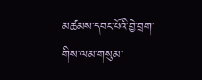མཚམས་དབང་པོའི་བྱེ་བྲག་གིས་ལམ་གསུམ་